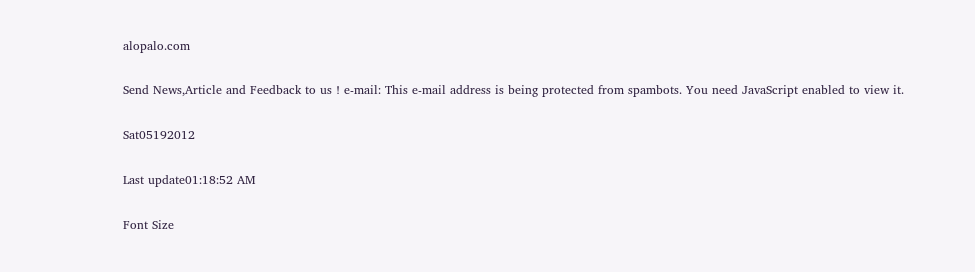alopalo.com

Send News,Article and Feedback to us ! e-mail: This e-mail address is being protected from spambots. You need JavaScript enabled to view it.

Sat05192012

Last update01:18:52 AM

Font Size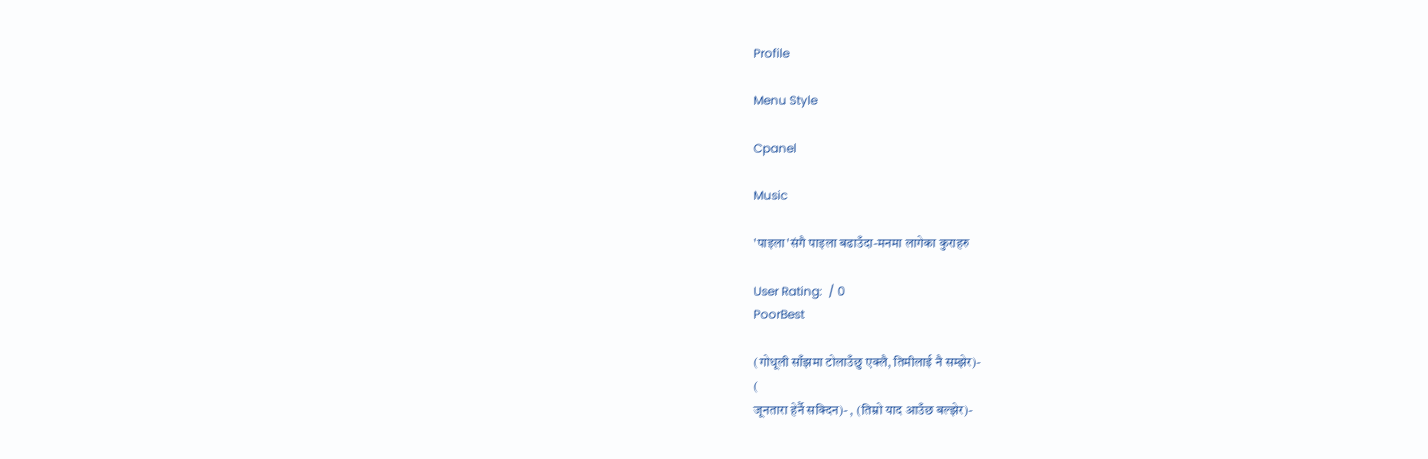Profile

Menu Style

Cpanel

Music

'पाइला'संगै पाइला बढाउँदा-मनमा लागेका कुराहरु

User Rating:  / 0
PoorBest

(गोधूली साँझमा टोलाउँछु एक्लै, तिमीलाई नै सम्झेर)-
(
जूनतारा हेर्नै सक्दिन)- , (तिम्रो याद आउँछ बल्झेर)-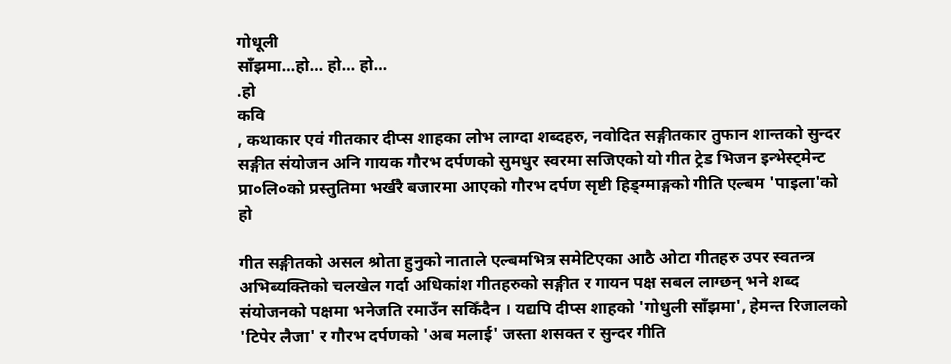गोधूली
साँझमा…हो… हो… हो…
.हो
कवि
, कथाकार एवं गीतकार दीप्स शाहका लोभ लाग्दा शब्दहरु, नवोदित सङ्गीतकार तुफान शान्तको सुन्दर सङ्गीत संयोजन अनि गायक गौरभ दर्पणको सुमधुर स्वरमा सजिएको यो गीत ट्रेड भिजन इन्भेस्ट्मेन्ट प्रा०लि०को प्रस्तुतिमा भर्खरै बजारमा आएको गौरभ दर्पण सृष्टी हिङ्ग्माङ्गको गीति एल्बम 'पाइला'को हो

गीत सङ्गीतको असल श्रोता हुनुको नाताले एल्बमभित्र समेटिएका आठै ओटा गीतहरु उपर स्वतन्त्र अभिब्यक्तिको चलखेल गर्दा अधिकांश गीतहरुको सङ्गीत र गायन पक्ष सबल लाग्छन् भने शब्द संयोजनको पक्षमा भनेजति रमाउँन सकिँदैन । यद्यपि दीप्स शाहको 'गोधुली साँझमा', हेमन्त रिजालको 'टिपेर लैजा' र गौरभ दर्पणको 'अब मलाई' जस्ता शसक्त र सुन्दर गीति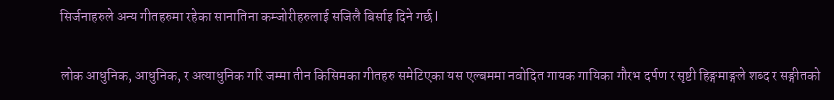सिर्जनाहरुले अन्य गीतहरुमा रहेका सानातिना कम्जोरीहरुलाई सजिलै बिर्साइ दिने गर्छ l

लोक आधुनिक, आधुनिक, र अत्याधुनिक गरि जम्मा तीन किसिमका गीतहरु समेटिएका यस एल्बममा नवोदित गायक गायिका गौरभ दर्पण र सृष्टी हिङ्गमाङ्गले शब्द र सङ्गीतको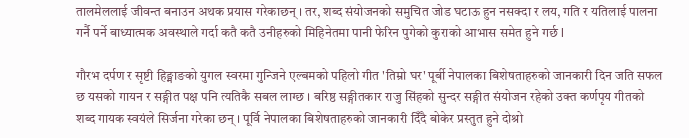तालमेललाई जीवन्त बनाउन अथक प्रयास गरेकाछन् । तर, शब्द संयोजनको समुचित जोड घटाऊ हुन नसक्दा र लय, गति र यतिलाई पालना गर्नै पर्ने बाध्यात्मक अवस्थाले गर्दा कतै कतै उनीहरुको मिहिनेतमा पानी फेरिन पुगेको कुराको आभास समेत हुने गर्छ l

गौरभ दर्पण र सृष्टी हिङ्माङको युगल स्वरमा गुन्जिने एल्बमको पहिलो गीत 'तिम्रो घर' पूर्बी नेपालका बिशेषताहरुको जानकारी दिन जति सफल छ यसको गायन र सङ्गीत पक्ष पनि त्यतिकै सबल लाग्छ । बरिष्ठ सङ्गीतकार राजु सिंहको सुन्दर सङ्गीत संयोजन रहेको उक्त कर्णपृय गीतको शब्द गायक स्वयंले सिर्जना गरेका छन् । पूर्वि नेपालका बिशेषताहरुको जानकारी दिँदै बोकेर प्रस्तुत हुने दोश्रो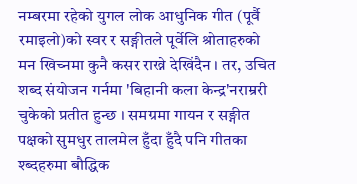नम्बरमा रहेको युगल लोक आधुनिक गीत (पूर्वै रमाइलो)को स्वर र सङ्गीतले पूर्वेलि श्रोताहरुको मन खिच्नमा कुनै कसर राख्ने देखिंदैन । तर, उचित शब्द संयोजन गर्नमा 'बिहानी कला केन्द्र'नराम्ररी चुकेको प्रतीत हुन्छ । समग्रमा गायन र सङ्गीत पक्षको सुमधुर तालमेल हुँदा हुँदै पनि गीतका श्ब्दहरुमा बौद्धिक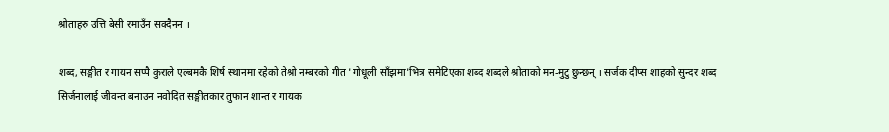श्रोताहरु उत्ति बेसी रमाउँन सक्दैनन ।

शब्द, सङ्गीत र गायन सप्पै कुराले एल्बमकै शिर्ष स्थानमा रहेको तेश्रो नम्बरको गीत 'गोधूली साँझमा'भित्र समेटिएका शब्द शब्दले श्रोताको मन-मुटु छुन्छन् । सर्जक दीप्स शाहको सुन्दर शब्द सिर्जनालाई जीवन्त बनाउन नवोदित सङ्गीतकार तुफान शान्त र गायक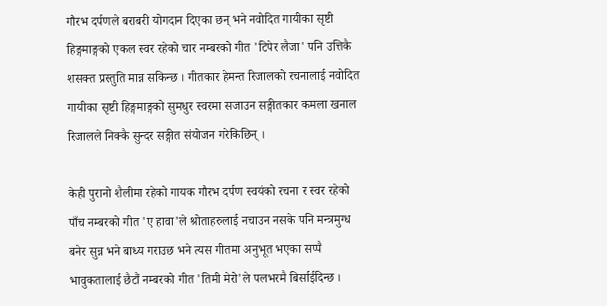गौरभ दर्पणले बराबरी योगदान दिएका छन् भने नवोदित गायीका सृष्टी हिङ्गमाङ्गको एकल स्वर रहेको चार नम्बरको गीत 'टिपेर लैजा' पनि उत्तिकै शसक्त प्रस्तुति मान्न सकिन्छ । गीतकार हेमन्त रिजालको रचनालाई नवोदित गायीका सृष्टी हिङ्गमाङ्गको सुमधुर स्वरमा सजाउन सङ्गीतकार कमला खनाल रिजालले निक्कै सुन्दर सङ्गीत संयोजन गरेकिछिन् ।

केही पुरानो शैलीमा रहेको गायक गौरभ दर्पण स्वयंको रचना र स्वर रहेको पाँच नम्बरको गीत 'ए हावा'ले श्रोताहरुलाई नचाउन नसके पनि मन्त्रमुग्ध बनेर सुन्न भने बाध्य गराउछ भने त्यस गीतमा अनुभूत भएका सप्पै भावुकतालाई छैटौं नम्बरको गीत 'तिमी मेरो'ले पलभरमै बिर्साईदिन्छ ।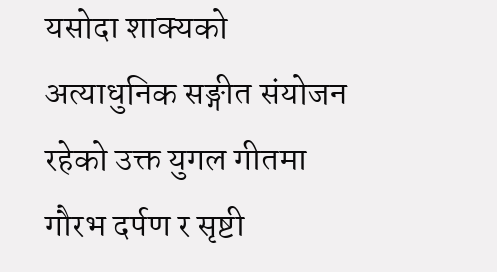यसोदा शाक्यको अत्याधुनिक सङ्गीत संयोजन रहेको उक्त युगल गीतमा गौरभ दर्पण र सृष्टी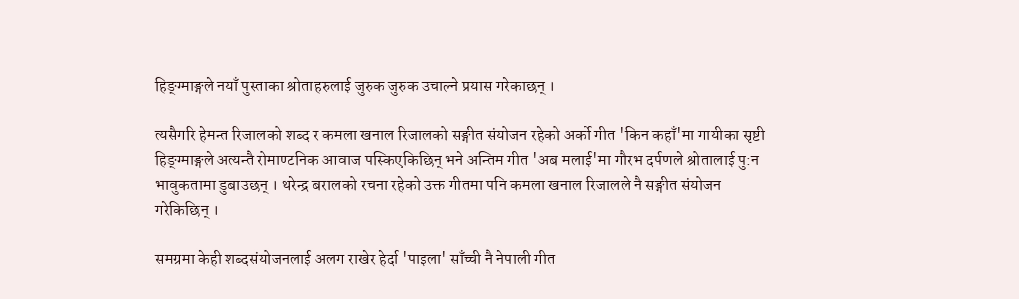हिङ्ग्माङ्गले नयाँ पुस्ताका श्रोताहरुलाई जुरुक जुरुक उचाल्ने प्रयास गरेकाछन् ।

त्यसैगरि हेमन्त रिजालको शब्द र कमला खनाल रिजालको सङ्गीत संयोजन रहेको अर्को गीत 'किन कहाँ'मा गायीका सृष्टी हिङ्ग्माङ्गले अत्यन्तै रोमाण्टनिक आवाज पस्किएकिछिन् भने अन्तिम गीत 'अब मलाई'मा गौरभ दर्पणले श्रोतालाई पु:न भावुकतामा डुबाउछन् । थरेन्द्र बरालको रचना रहेको उक्त गीतमा पनि कमला खनाल रिजालले नै सङ्गीत संयोजन गरेकिछिन् ।

समग्रमा केही शब्दसंयोजनलाई अलग राखेर हेर्दा 'पाइला' साँच्ची नै नेपाली गीत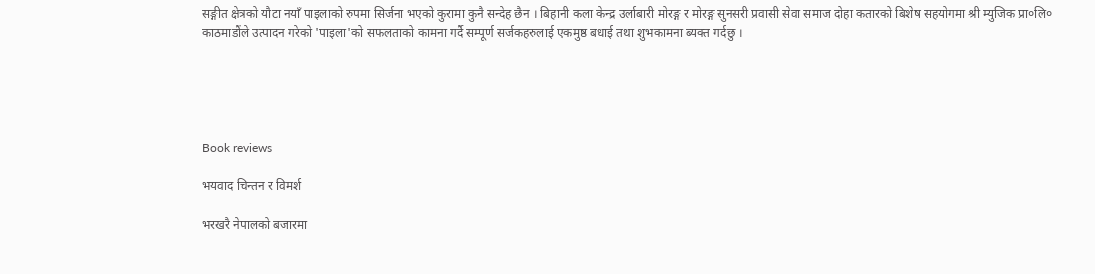सङ्गीत क्षेत्रको यौटा नयाँ पाइलाको रुपमा सिर्जना भएको कुरामा कुनै सन्देह छैन । बिहानी कला केन्द्र उर्लाबारी मोरङ्ग र मोरङ्ग सुनसरी प्रवासी सेवा समाज दोहा कतारको बिशेष सहयोगमा श्री म्युजिक प्रा०लि० काठमाडौंले उत्पादन गरेको 'पाइला'को सफलताको कामना गर्दै सम्पूर्ण सर्जकहरुलाई एकमुष्ठ बधाई तथा शुभकामना ब्यक्त गर्दछु ।





Book reviews

भयवाद चिन्तन र विमर्श

भरखरै नेपालको बजारमा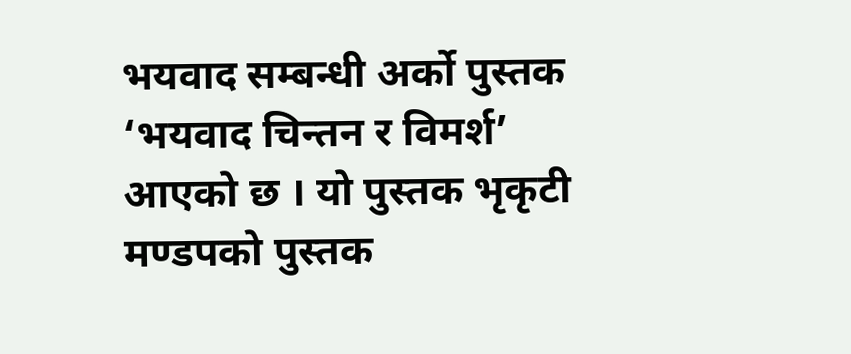भयवाद सम्बन्धी अर्को पुस्तक ‘भयवाद चिन्तन र विमर्श’ आएको छ । यो पुस्तक भृकृटी मण्डपको पुस्तक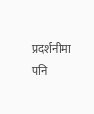प्रदर्शनीमा पनि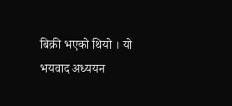बिक्री भएको थियो । यो भयवाद अध्ययन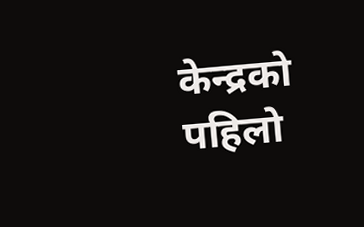केन्द्रको पहिलो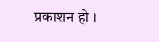प्रकाशन हो ।